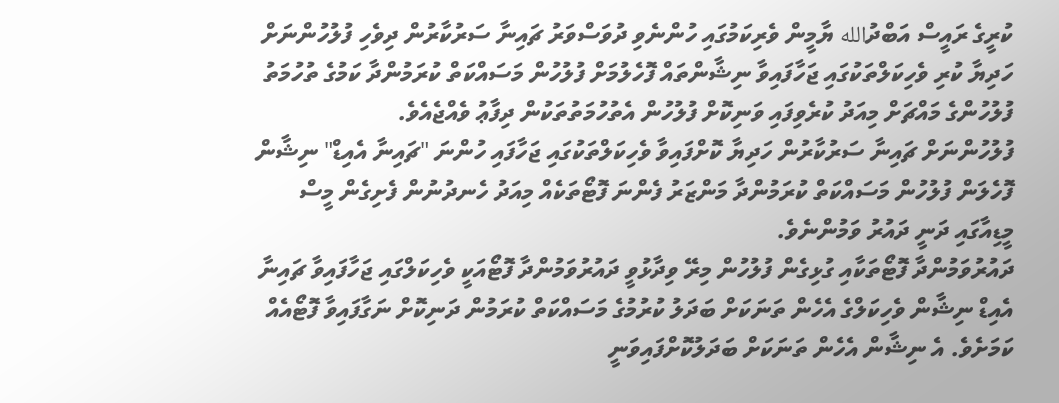ކުރީގެ ރައީސް އަބްދުالله ޔާމީން ވެރިކަމުގައި ހުންނެވި ދުވަސްވަރު ޗައިނާ ސަރުކާރުން ދިވެހި ފުލުހުންނަށް ހަދިޔާ ކުރި ވެހިކަލްތަކުގައި ޖަހާފައިވާ ނިޝާންތައް ފޮހެލުމަށް ފުލުހުން މަސައްކަތް ކުރަމުންދާ ކަމުގެ ތުހުމަތު ފުލުހުންގެ މައްޗަށް މިއަދު ކުރެވިފައި ވަނިކޮށް ފުލުހުން އެތުހުމަތުތަކުން ދިފާޢު ވެއްޖެއެވެ.
ފުލުހުންނަށް ޗައިނާ ސަރުކާރުން ހަދިޔާ ކޮށްފައިވާ ވެހިކަލްތަކުގައި ޖަހާފައި ހުންނަ "ޗައިނާ އެއިޑް" ނިޝާން ފޮހެލަން ފުލުހުން މަސައްކަތް ކުރަމުންދާ މަންޒަރު ފެންނަ ފޮޓޯތަކެއް މިއަދު ހެނދުނުން ފެށިގެން މީސް މީޑިއާގައި ދަނީ ދައުރު ވަމުންނެވެ.
ދައުރުވަމުންދާ ފޮޓޯތަކާއި ގުޅިގެން ފުލުހުން މިރޭ ވިދާޅުވީ ދައުރުވަމުންދާ ފޮޓޯއަކީ ވެހިކަލްގައި ޖަހާފައިވާ ޗައިނާ އެއިޑް ނިޝާން ވެހިކަލްގެ އެހެން ތަނަކަށް ބަދަލު ކުރުމުގެ މަސައްކަތް ކުރަމުން ދަނިކޮށް ނަގާފައިވާ ފޮޓޯއެއް ކަމަށެވެ. އެ ނިޝާން އެހެން ތަނަކަށް ބަދަލުކޮށްފައިވަނީ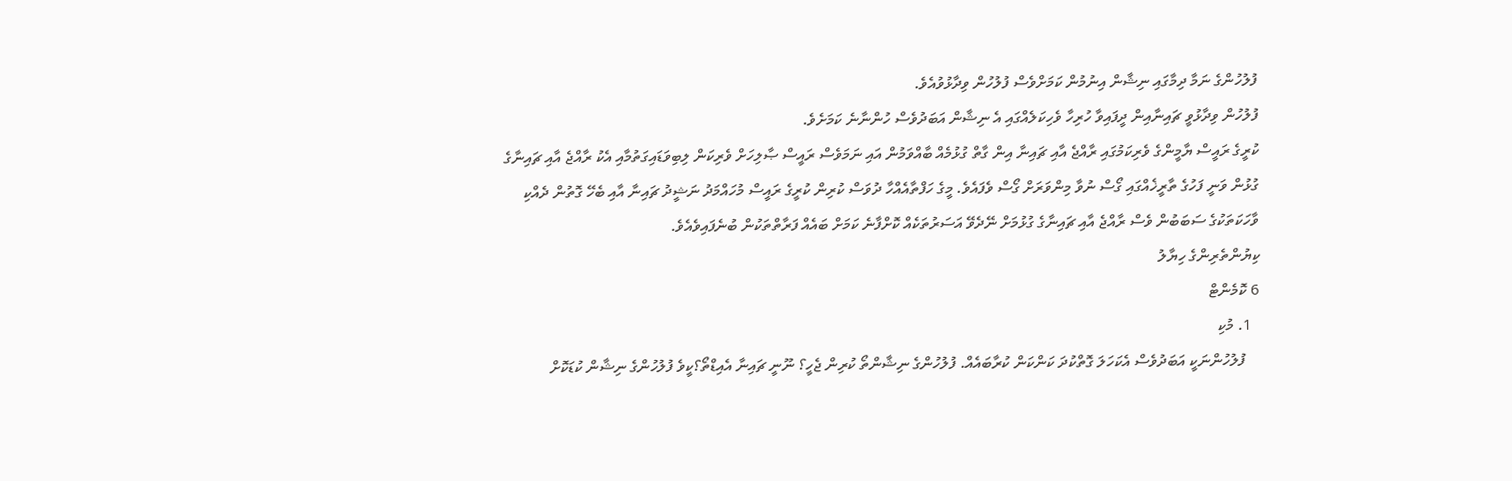ފުލުހުންގެ ނަމާ ދިމާގައި ނިޝާން އިނުމުން ކަމަށްވެސް ފުލުހުން ވިދާޅުވުއެވެ.
ފުލުހުން ވިދާޅުވީ ޗައިނާއިން ދީފައިވާ ހުރިހާ ވެހިކަލެއްގައި އެ ނިޝާން އަބަދުވެސް ހުންނާނެ ކަމަށެވެ.
ކުރީގެ ރައީސް ޔާމީންގެ ވެރިކަމުގައި ރާއްޖެ އާއި ޗައިނާ އިން ގާތް ގުޅުމެއް ބާއްވަމުން އައި ނަމަވެސް ރައީސް ޞާލިހަށް ވެރިކަން ލިބިވަޑައިގަތުމާއި އެކު ރާއްޖެ އާއި ޗައިނާގެ ގުޅުން ވަނީ ފަހުގެ ތާރީޚެއްގައި ގޯސް ނުވާ މިންވަރަށް ގޯސް ވެފައެވެ. މީގެ ހަފްތާއެއްހާ ދުވަސް ކުރިން ކުރީގެ ރައީސް މުހައްމަދު ނަޝީދު ޗައިނާ އާއި ބެހޭ ގޮތުން ދެއްކި ވާހަކަތަކުގެ ސަބަބުން ވެސް ރާއްޖެ އާއި ޗައިނާގެ ގުޅުމަށް ނޭދެވޭ އަސަރުތަކެއް ކޮށްފާނެ ކަމަށް ބައެއް ފަރާތްތަކުން ބުނެފައިވެއެވެ.
ކިޔުންތެރިންގެ ހިޔާލު
6 ކޮމެންޓް
  1. މުކި
    ފުލުހުންނަކީ އަބަދުވެސް އެކަހަލަ ގޮތްކުދަ ކަންކަން ކުރާބައެއް. ފުލުހުންގެ ނިޝާންތޯ ކުރިން ޖެހީ؟ ނޫނީ ޗައިނާ އެއިޑްތޯ؟ކީވެ ފުލުހުންގެ ނިޝާން ކުޑަކޮށް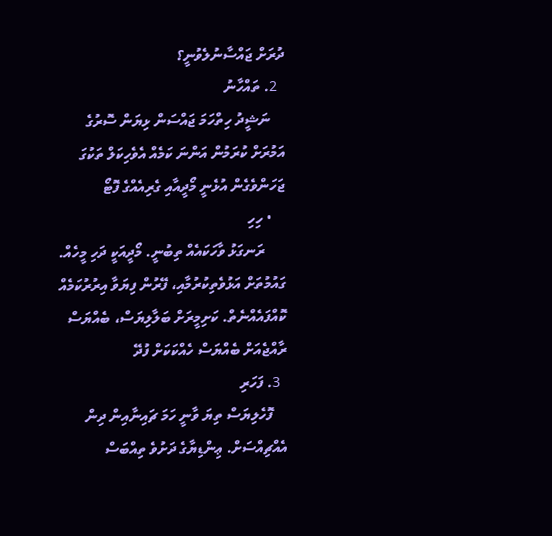ދުރަށް ޖައްސާނުލެވުނީ؟
  2. ތައްހާނު
    ނަޝީދު ހިތްހަމަ ޖައްސަން ޅިޔަން ސޮރުގެ އަމުރަށް ކުރަމުން އަންނަ ކަމެއް އެވެހިކަލް ތަކުގަ ޖަހަންވެގެން އުޅެނީ މޯދީއާއި ގެރިއެއްގެ ފޮޓޯ
    • ހިހި
      ރަނގަޅު ވާހަކައެއް ތިބުނީ. މޯދީއަކީ ދަހި މީހެއް. ގައުމުތަށް އަޅުވެތިކުރުމާއި، ފޭރުން ފިޔަވާ އިރުރުކަމެއް ކޮއްފައެއްނެތް. ކަށިމީރަށް ބަލާލިޔަސް، ބެއްޔަސް ރާއްޖެއަށް ބެއްޔަސް ހެއްކަކަށް ފުދޭ
  3. ފަހަރި
    ފޮހެލިޔަސް ތިޔަ ވާނީ ހަމަ ޗައިނާއިން ދިން އެއްޗިއްސަށް. ޢިންޑިޔާގެ ދަށުވެ ތިއްބަސް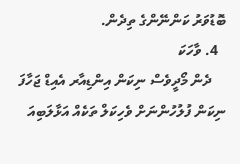ބޮޑުވަރު ކަންނޭންގެ ތިދެން.
  4. ވާހަކަ
    ދެން މޯދީވެސް ނިކަން އިންޑިއާރ އެއިޑް ޖަހާފަ ނިކަން ފުލުހުންނަށް ވެހިކަލް ތަކެއް އަޅާލަބިއަ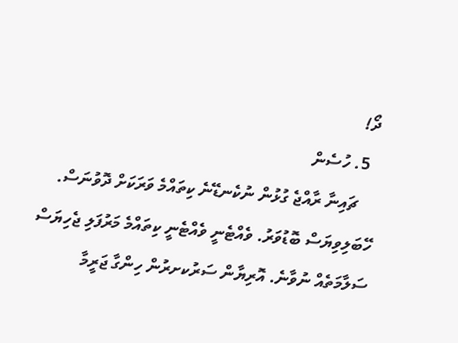ދޯ!
  5. ހުސެން
    ޗައިނާ ރާއްޖެ ގުޅުން ނުކެނޑޭނެ ކިތައްމެ ވަރަކަށް ދޮވުނަސް. ހޭބަލިވިޔަސް ބޮޑުވަރު. ވެއްޓެނީ ވެއްޓެނީ ކިތައްމެ މަރުފަލި ޖެހިޔަސް ސަލާމަތެއް ނުވާނެ. އޮރިޔާން ސަރުކށރުން ހިންގާ ޖަރީމާ